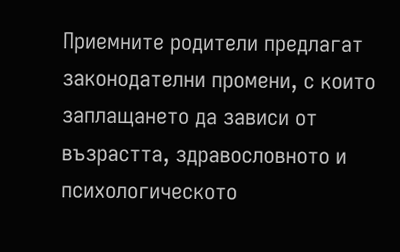Приемните родители предлагат законодателни промени, с които заплащането да зависи от възрастта, здравословното и психологическото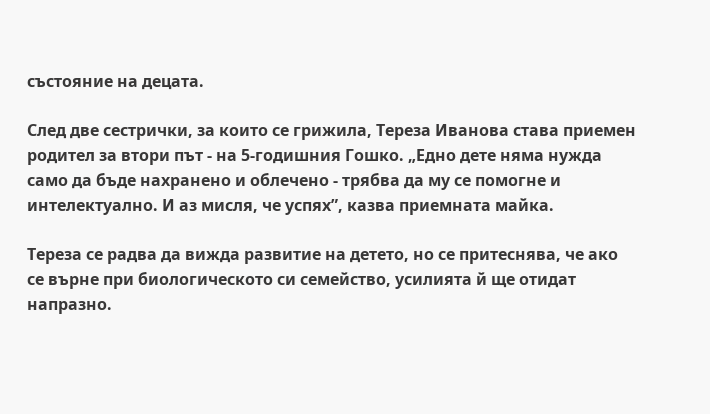състояние на децата.

След две сестрички, за които се грижила, Тереза Иванова става приемен родител за втори път - на 5-годишния Гошко. „Едно дете няма нужда само да бъде нахранено и облечено - трябва да му се помогне и интелектуално. И аз мисля, че успях”, казва приемната майка.

Тереза се радва да вижда развитие на детето, но се притеснява, че ако се върне при биологическото си семейство, усилията й ще отидат напразно.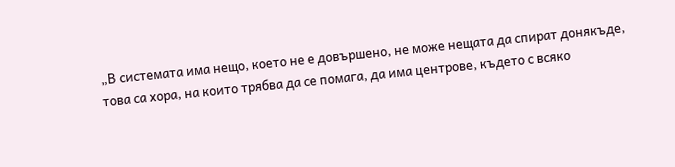„В системата има нещо, което не е довършено, не може нещата да спират донякъде, това са хора, на които трябва да се помага, да има центрове, където с всяко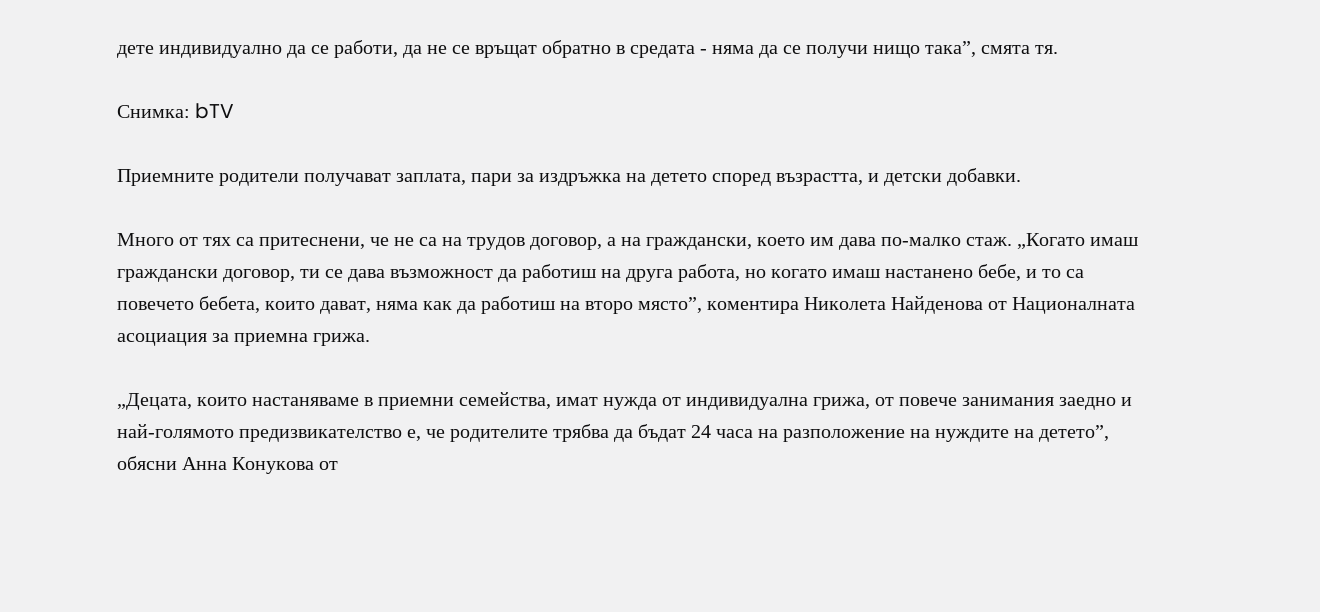дете индивидуално да се работи, да не се връщат обратно в средата - няма да се получи нищо така”, смята тя.

Снимка: bTV

Приемните родители получават заплата, пари за издръжка на детето според възрастта, и детски добавки.

Много от тях са притеснени, че не са на трудов договор, а на граждански, което им дава по-малко стаж. „Когато имаш граждански договор, ти се дава възможност да работиш на друга работа, но когато имаш настанено бебе, и то са повечето бебета, които дават, няма как да работиш на второ място”, коментира Николета Найденова от Националната асоциация за приемна грижа.

„Децата, които настаняваме в приемни семейства, имат нужда от индивидуална грижа, от повече занимания заедно и най-голямото предизвикателство е, че родителите трябва да бъдат 24 часа на разположение на нуждите на детето”, обясни Анна Конукова от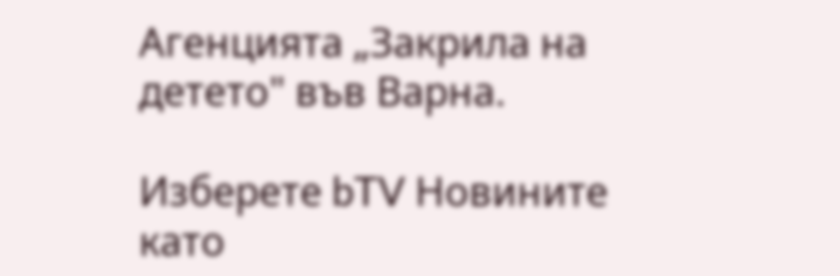Агенцията „Закрила на детето" във Варна.

Изберете bTV Новините като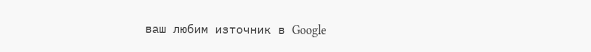ваш любим източник в Google